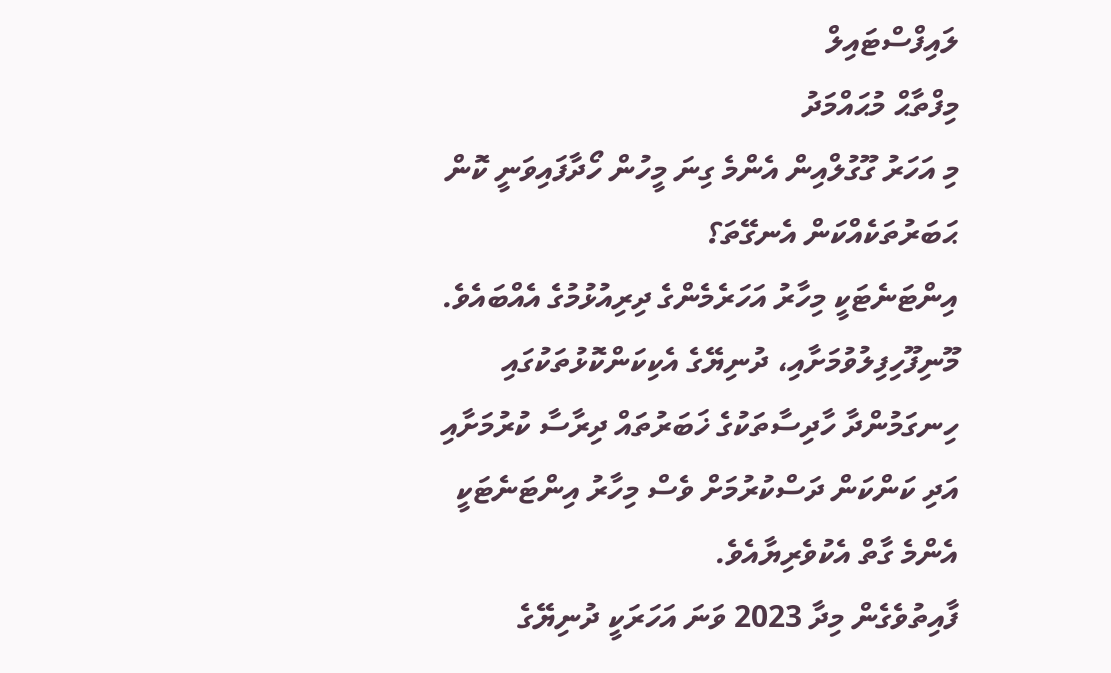ލައިފްސްޓައިލް
މިފްތާޙް މުޙައްމަދު
މި އަހަރު ގޫގުލްއިން އެންމެ ގިނަ މީހުން ހޯދާފައިވަނީ ކޮން ޙަބަރުތަކެއްކަން އެނގޭތަ؟
އިންޓަނެޓަކީ މިހާރު އަހަރެމެންގެ ދިރިއުޅުމުގެ އެއްބައެވެ. މޫނިފޫހިފިލުވުމަށާއި، ދުނިޔޭގެ އެކިކަންކޮޅުތަކުގައި ހިނގަމުންދާ ހާދިސާތަކުގެ ޚަބަރުތައް ދިރާސާ ކުރުމަށާއި އަދި ކަންކަން ދަސްކުރުމަށް ވެސް މިހާރު އިންޓަނެޓަކީ އެންމެ ގާތް އެކުވެރިޔާއެވެ.
ފާއިތުވެގެން މިދާ 2023 ވަނަ އަހަރަކީ ދުނިޔޭގެ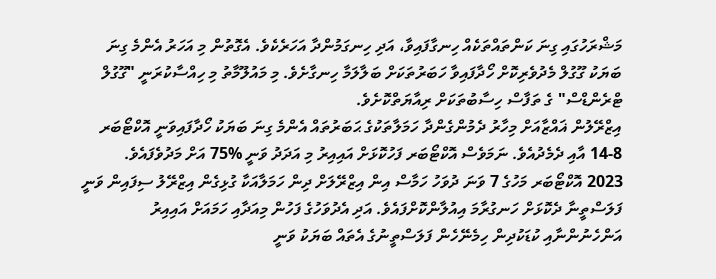މަޝްރަހުގައި ގިނަ ކަންތައްތަކެއް ހިނގާފައިވާ، އަދި ހިނގަމުންދާ އަހަރެކެވެ. އެގޮތުން މި އަހަރު އެންމެ ގިނަ ބަޔަކު ގޫގުލް މެދުވެރިކޮށް ހޯދާފައިވާ ހަބަރުތަކަށް ބަލާލަމާ ހިނގާށެވެ. މި މައުލޫމާތު މި ހިއްސާކުރަނީ "ގޫގުލް ޓްރެންޑްސް" ގެ ތަފާސް ހިސާބުތަކަށް ރިއާޔަތްކޮށެވެ.
އިޒްރޭލުން ޣައްޒާއަށް މިހާރު ދެމުންގެންދާ ހަމަލާތަކުގެ ޙަބަރުތައް އެންމެ ގިނަ ބަޔަކު ހޯދާފައިވަނީ އޮކްޓޯބަރ 8-14 އާއި ދެމެދުއެވެ. ނަމަވެސް އޮކްޓޯބަރ ފަހުކޮޅަށް އައިއިރު މި އަދަދު ވަނީ %75 އަށް މަދުވެފައެވެ.
2023 އޮކްޓޯބަރ މަހުގެ 7 ވަނަ ދުވަހު ހަމާސް އިން އިޒްރޭލަށް ދިން ހަމަލާއަކާ ގުޅިގެން އިޒްރޭލު ސިފައިން ވަނީ ފަލަސްތީނާ ދެކޮޅަށް ހަނގުރާމަ އިއުލާންކޮށްފައެވެ. އަދި އެދުވަހުގެ ފަހުން މިއަދާއި ހަމައަށް އައިއިރު އަންހެނުންނާއި ކުޑަކުދިން ހިމެނޭހެން ފަލަސްތީނުގެ އެތައް ބަޔަކު ވަނީ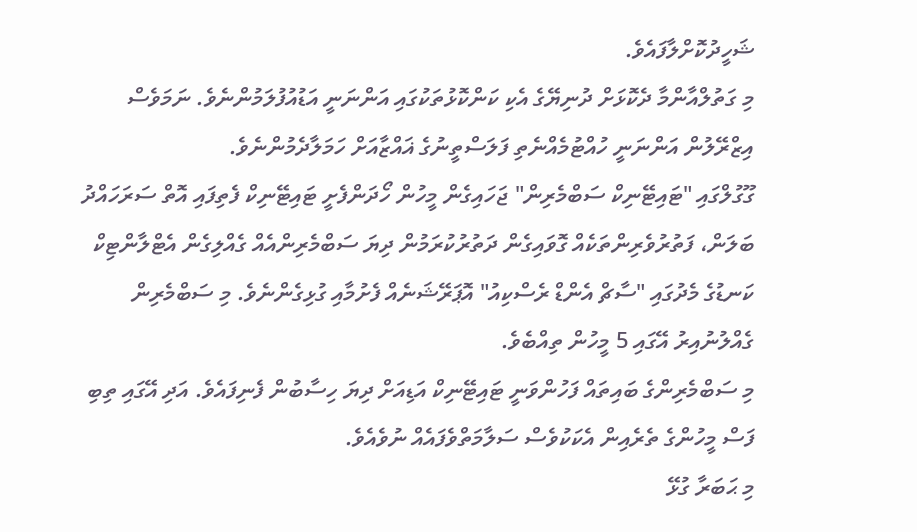ޝަހީދުކޮށްލާފައެވެ.
މި ގަތުލްއާންމާ ދެކޮޅަށް ދުނިޔޭގެ އެކި ކަންކޮޅުތަކުގައި އަންނަނީ އަޑުއުފުލަމުންނެވެ. ނަމަވެސް އިޒްރޭލުން އަންނަނީ ހުއްޓުމެއްނެތި ފަލަސްތީނުގެ ޣައްޒާއަށް ހަމަލާދެމުންނެވެ.
ގޫގުލްގައި "ޓައިޓޭނިކް ސަބްމެރިން" ޖަހައިގެން މީހުން ހޯދަންފެށީ ޓައިޓޭނިކް ފެތިފައި އޮތް ސަރަހައްދު ބަލަން، ފަތުރުވެރިންތަކެއް ގޮވައިގެން ދަތުރުކުރަމުން ދިޔަ ސަބްމެރިންއެއް ގެއްލިގެން އެޓްލާންޓިކް ކަނޑުގެ މެދުގައި "ސާޗް އެންޑް ރެސްކިއު" އޮޕަރޭޝަނެއް ފެށުމާއި ގުޅިގެންނެވެ. މި ސަބްމެރިން ގެއްލުނުއިރު އޭގައި 5 މީހުން ތިއްބެވެ.
މި ސަބްމެރިންގެ ބައިތައް ފަހުންވަނީ ޓައިޓޭނިކް އަޑިއަށް ދިޔަ ހިސާބުން ފެނިފައެވެ. އަދި އޭގައި ތިބި ފަސް މީހުންގެ ތެރެއިން އެކަކުވެސް ސަލާމަތްވެފައެއް ނުވެއެވެ.
މި ޙަބަރާ ގުޅޭ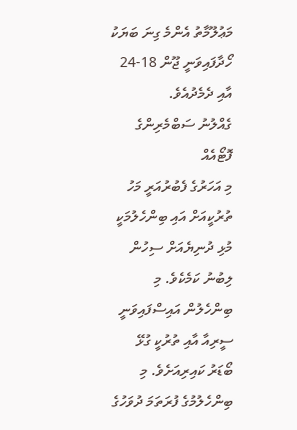މަޢުލޫމާތު އެންމެ ގިނަ ބަޔަކު ހޯދާފައިވަނީ ޖޫން 18-24 އާއި ދެމެދުއެވެ.
ގެއްލުނު ސަބްމެރިންގެ ފޮޓޯއެއް
މި އަހަރުގެ ފެބުރުއަރީ މަހު ތުރުކީއަށް އައި ބިންހެލުމަކީ މުޅި ދުނިޔެއަށް ސިހުން ލިބުނު ކަމެކެވެ. މި ބިންހެލުން އައިސްފައިވަނީ ސީރިއާ އާއި ތުރުކީ ގުޅޭ ބޯޑަރު ކައިރިއަށެވެ. މި ބިންހެލުމުގެ ފުރަތަމަ ދުވަހުގެ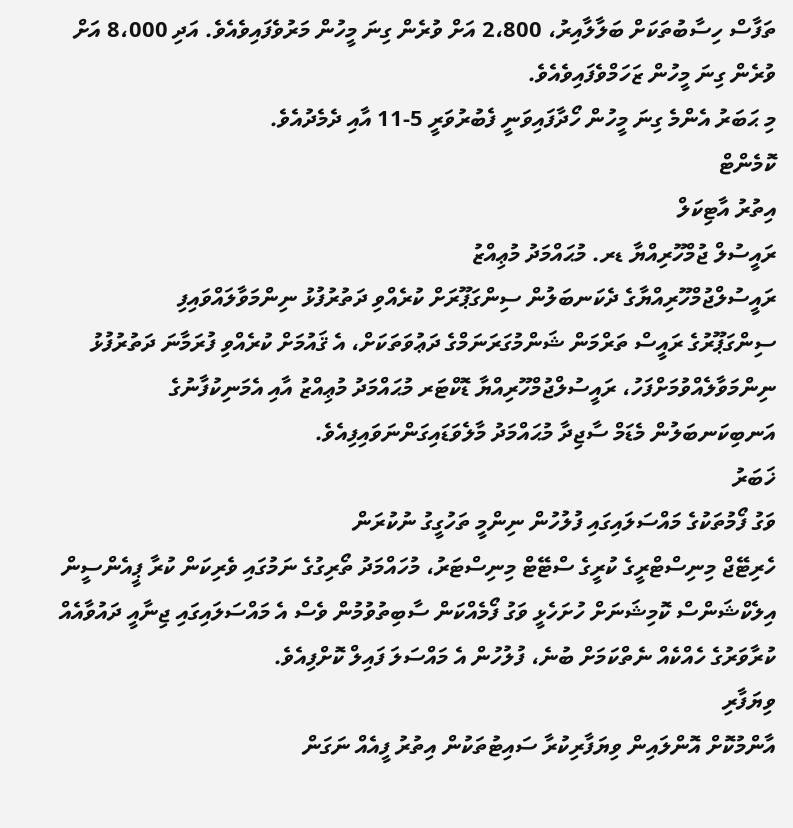ތަފާސް ހިސާބުތަކަށް ބަލާލާއިރު، 2،800 އަށް ވުރެން ގިނަ މީހުން މަރުވެފައިވެއެވެ. އަދި 8،000 އަށް ވުރެން ގިނަ މީހުން ޒަހަމްވެފައިވެއެވެ.
މި ޙަބަރު އެންމެ ގިނަ މީހުން ހޯދާފައިވަނީ ފެބުރުވަރީ 5-11 އާއި ދެމެދުއެވެ.
ކޮމެންޓް
އިތުރު އާޓިކަލް
ރައީސުލް ޖުމްހޫރިއްޔާ ޑރ. މުޙައްމަދު މުޢިއްޒު
ރައީސުލްޖުމްހޫރިއްޔާގެ ދެކަނބަލުން ސިންގަޕޫރަށް ކުރެއްވި ދަތުރުފުޅު ނިންމަވާލައްވައިފި
ސިންގަޕޫރުގެ ރައީސް ތަރްމަން ޝަންމުގަރަނަމްގެ ދަޢުވަތަކަށް، އެ ޤައުމަށް ކުރެއްވި ފުރަމާނަ ދަތުރުފުޅު ނިންމަވާލެއްވުމަށްފަހު، ރައީސުލްޖުމްހޫރިއްޔާ ޑޮކްޓަރ މުޙައްމަދު މުޢިއްޒު އާއި އެމަނިކުފާނުގެ އަނބިކަނބަލުން މެޑަމް ސާޖިދާ މުޙައްމަދު މާލެވަޑައިގަންނަވައިފިއެވެ.
ޚަބަރު
ވަގު ފޯމުތަކުގެ މައްސަލައިގައި ފުލުހުން ނިންމީ ތަހުގީގު ނުކުރަން
ހެރިޓޭޖް މިނިސްޓްރީގެ ކުރީގެ ސްޓޭޓް މިނިސްޓަރު، މުހައްމަދު ތޯރިގުގެ ނަމުގައި ވެރިކަން ކުރާ ޕީއެންސީން އިލެކްޝަންސް ކޮމިޝަނަށް ހުށަހެޅީ ވަގު ފޯމެއްކަން ސާބިތުވުމުން ވެސް އެ މައްސަލައިގައި ޖިނާއީ ދައުވާއެއް ކުރާވަރުގެ ހެއްކެއް ނެތްކަމަށް ބުނެ، ފުލުހުން އެ މައްސަލަ ފައިލް ކޮށްފިއެވެ.
ވިޔަފާރި
އާންމުކޮށް އޮންލައިން ވިޔަފާރިކުރާ ސައިޓުތަކުން އިތުރު ފީއެއް ނަގަން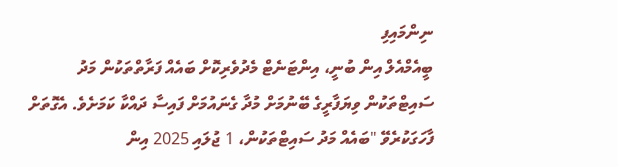ނިންމައިފި
ބީއެމްއެލް އިން ބުނީ، އިންޓަނެޓް މެދުވެރިކޮށް ބައެއް ފަރާތްތަކުން މަދު ސައިޓްތަކުން ވިޔަފާރީގެ ބޭނުމަށް މުދާ ގެނައުމަށް ފައިސާ ދައްކާ ކަމަށެވެ. އެގޮތަށް ފާހަގަކުރެވޭ "ބައެއް މަދު ސައިޓްތަކުން، 1 ޖުލައި 2025 އިން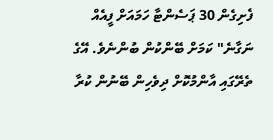ފެށިގެން 30 ޕަސެންޓާ ހަމައަށް ފީއެއް ނަގާނެ" ކަމަށް ބޭންކުން ބުންނެވެ. އޭގެ ތެރޭގައި އާންމުކޮށް ދިވެހިން ބޭނުން ކުރާ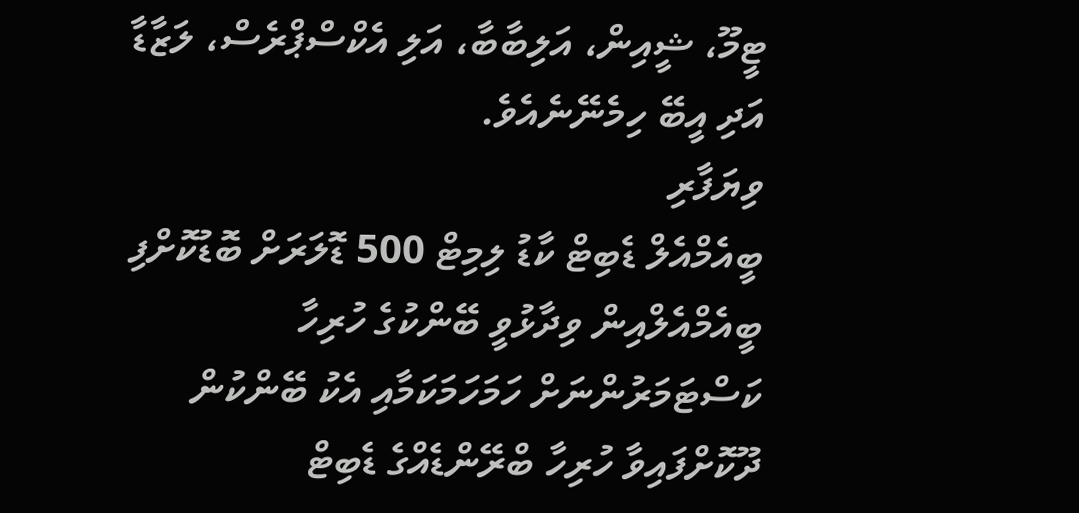ޓީމޫ، ޝީއިން، އަލިބާބާ، އަލި އެކްސްޕްރެސް، ލަޒާޑާ އަދި އީބޭ ހިމެނޭނެއެވެ.
ވިޔަފާރި
ބީއެމްއެލް ޑެބިޓް ކާޑު ލިމިޓް 500 ޑޮލަރަށް ބޮޑުކޮށްފި
ބީއެމްއެލްއިން ވިދާޅުވީ ބޭންކުގެ ހުރިހާ ކަސްޓަމަރުންނަށް ހަމަހަމަކަމާއި އެކު ބޭންކުން ދޫކޮށްފައިވާ ހުރިހާ ބްރޭންޑެއްގެ ޑެބިޓް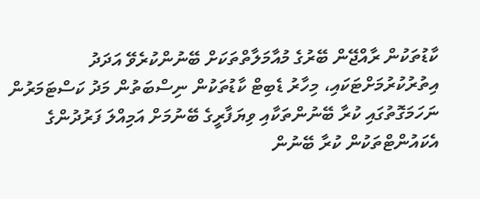ކާޑުތަކުން ރާއްޖޭން ބޭރުގެ މުއާމަލާތްތަކަށް ބޭނުންކުރެވޭ އަދަދު އިތުރުކުރުމަށްޓަކައި، މިހާރު ޑެބިޓް ކާޑުތަކުން ނިސްބަތުން މަދު ކަސްޓަމަރުން ނަހަމަގޮތުގައި ކުރާ ބޭނުންތަކާއި ވިޔަފާރީގެ ބޭނުމަށް އަމިއްލަ ފަރުދުންގެ އެކައުންޓްތަކުން ކުރާ ބޭނުން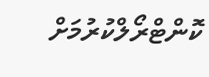ކޮންޓްރޯލްކުރުމަށް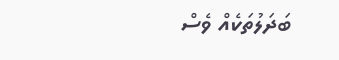ބަދަލުތަކެއް ވެސް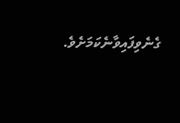ގެނެވިފައިވާނެކަމަށެވެ.